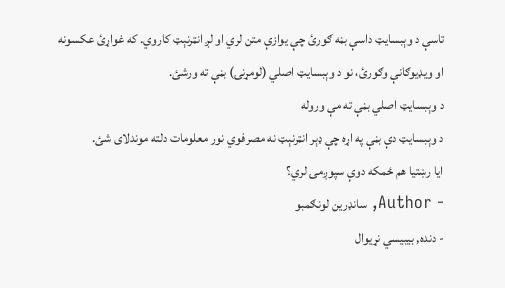تاسې د وېبسایټ داسې بڼه ګورئ چې یوازې متن لري او لږ انټرنېټ کاروي. که غواړئ عکسونه او ویډیوګانې وګورئ، نو د وېبسایټ اصلي (لومړنۍ) بڼې ته ورشئ.
د وېبسایټ اصلي بڼې ته مې وروله
د وېبسایټ دې بڼې په اړه چې ډېر انټرنېټ نه مصرفوي نور معلومات دلته موندلای شئ.
ایا رښتیا هم ځمکه دوې سپوږمۍ لري؟
- Author, سانډرین لونګمبو
- دنده, بيبيسي نړیوال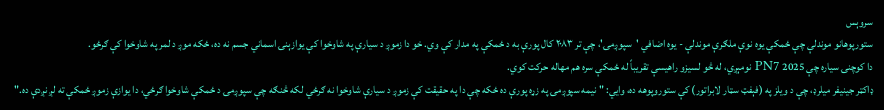سروېس
ستورپوهانو موندلې چې ځمکې یوه نوې ملګرې موندلې - یوه اضافي 'سپوږمۍ'، چې تر ۲۰۸۳ کال پورې به د ځمکې په مدار کې وي. خو دا زموږ د سیارې په شاوخوا کې یوازېنۍ اسماني جسم نه ده، ځکه موږ د لمر په شاوخوا کې ګرځو.
دا کوچنۍ سیاره چې 2025 PN7 نومېږي، له څو لسیزو راهیسې تقریباً له ځمکې سره هم مهاله حرکت کوي.
ډاکټر جینیفر میلرډ، چې د ویلز په (فېفټ سټار لابراتور) کې ستوروپوهه ده، وايي: "نیمه سپوږمۍ په زړه پورې ده ځکه چې دا په حقیقت کې زموږ د سیارې شاوخوا نه ګرځي لکه څنګه چې سپوږمۍ د ځمکې شاوخوا ګرځي، دا یوازې زموږ ځمکې ته لږ نږدې ده."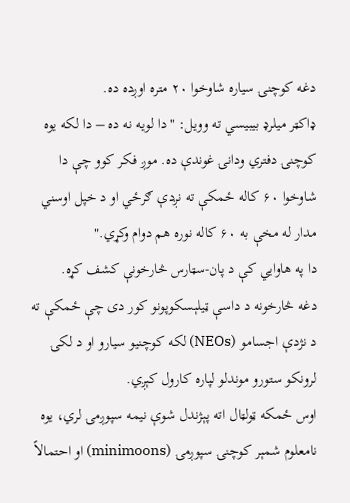دغه کوچنۍ سیاره شاوخوا ۲۰ متره اوږده ده.
ډاکټر میلرډ بيبيسي ته وویل: "دا لویه نه ده – دا لکه یوه کوچنۍ دفتري ودانۍ غوندې ده. موږ فکر کوو چې دا شاوخوا ۶۰ کاله ځمکې ته نږدې ګرځي او د خپل اوسني مدار له مخې به ۶۰ کاله نوره هم دوام وکړي."
دا په هاوايي کې د پان-سټارس څارخونې کشف کړه.
دغه څارخونه د داسې ټیلېسکوپونو کور دی چې ځمکې ته د نژدې اجسامو (NEOs) لکه کوچنیو سیارو او د لکۍ لرونکو ستورو موندلو لپاره کارول کېږي.
اوس ځمکه ټولټال اته پېژندل شوې نیمه سپوږمۍ لري، یوه نامعلوم شمېر کوچنۍ سپوږمۍ (minimoons) او احتمالاً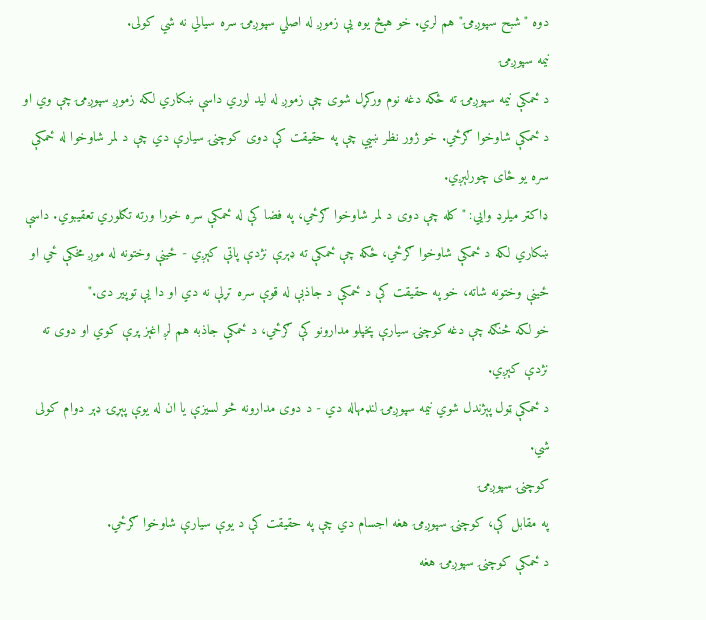دوه "شبح سپوږمۍ" هم لري. خو هېڅ یوه یې زموږ له اصلي سپوږمۍ سره سیالي نه شي کولی.
نیمه سپوږمۍ
د ځمکې نیمه سپوږمۍ ته ځکه دغه نوم ورکړل شوی چې زموږ له لید لوري داسې ښکاري لکه زموږ سپوږمۍ چې وي او د ځمکې شاوخوا ګرځي. خو ژور نظر ښيي چې په حقیقت کې دوی کوچنۍ سیارې دي چې د لمر شاوخوا له ځمکې سره یو ځای چورلېږي.
ډاکټر میلرډ وايي: "کله چې دوی د لمر شاوخوا ګرځي، په فضا کې له ځمکې سره خورا ورته تګلوري تعقیبوي. داسې ښکاري لکه د ځمکې شاوخوا ګرځي، ځکه چې ځمکې ته ډېرې نژدې پاتې کېږي - ځینې وختونه له موږ مخکې ځي او ځینې وختونه شاته، خو په حقیقت کې د ځمکې د جاذبې له قوې سره تړلې نه دي او دا یې توپیر دی."
خو لکه څنګه چې دغه کوچنۍ سیارې پخپلو مدارونو کې ګرځي، د ځمکې جاذبه هم لږ اغېز پرې کوي او دوی ته نژدې کېږي.
د ځمکې ټول پېژندل شوي نیمه سپوږمۍ لنډمهاله دي - د دوی مدارونه څو لسیزې یا ان له یوې پېړۍ ډېر دوام کولی شي.
کوچنۍ سپوږمۍ
په مقابل کې، کوچنۍ سپوږمۍ هغه اجسام دي چې په حقیقت کې د یوې سیارې شاوخوا ګرځي.
د ځمکې کوچنۍ سپوږمۍ هغه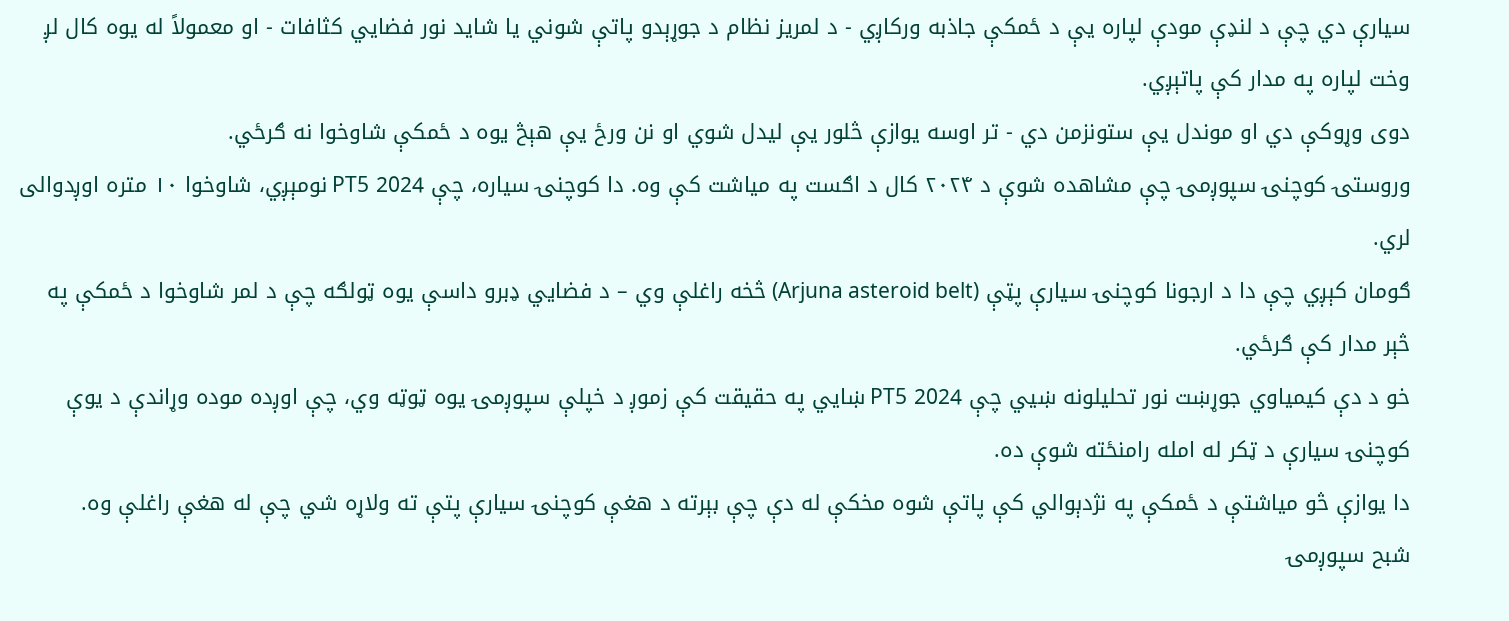سیارې دي چې د لنډې مودې لپاره یې د ځمکې جاذبه ورکاږي - د لمریز نظام د جوړېدو پاتې شوني یا شاید نور فضایي کثافات - او معمولاً له یوه کال لږ وخت لپاره په مدار کې پاتېږي.
دوی وړوکې دي او موندل یې ستونزمن دي - تر اوسه یوازې څلور یې لیدل شوي او نن ورځ یې هېڅ یوه د ځمکې شاوخوا نه ګرځي.
وروستۍ کوچنۍ سپوږمۍ چې مشاهده شوې د ۲۰۲۴ کال د اګست په میاشت کې وه. دا کوچنۍ سیاره، چې 2024 PT5 نومېږي، شاوخوا ۱۰ متره اوږدوالی لري.
ګومان کېږي چې دا د ارجونا کوچنۍ سیارې پټې (Arjuna asteroid belt) څخه راغلې وي – د فضايي ډبرو داسې یوه ټولګه چې د لمر شاوخوا د ځمکې په څېر مدار کې ګرځي.
خو د دې کیمیاوي جوړښت نور تحلیلونه ښيي چې 2024 PT5 ښایي په حقیقت کې زموږ د خپلې سپوږمۍ یوه ټوټه وي، چې اوږده موده وړاندې د یوې کوچنۍ سیارې د ټکر له امله رامنځته شوې ده.
دا یوازې څو میاشتې د ځمکې په نژدېوالي کې پاتې شوه مخکې له دې چې بېرته د هغې کوچنۍ سیارې پتې ته ولاړه شي چې له هغې راغلې وه.
شبح سپوږمۍ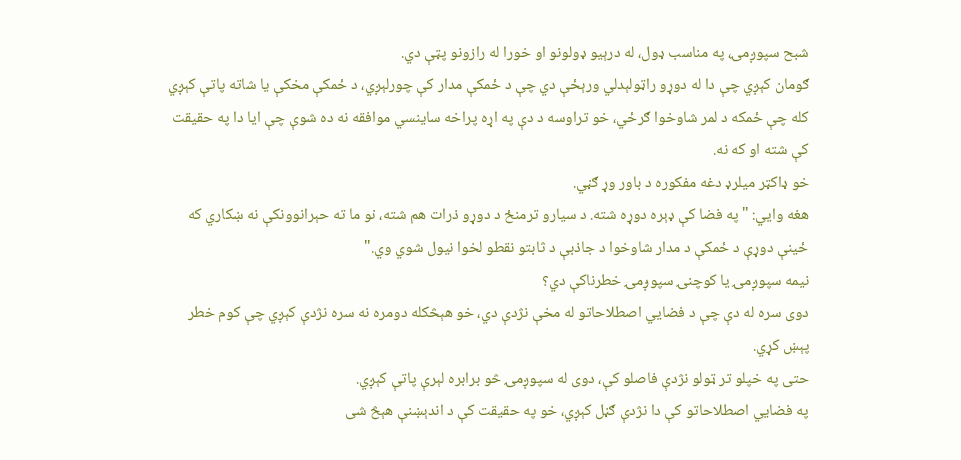شبح سپوږمۍ، په مناسب ډول، له درېیو ډولونو او خورا له رازونو پټې دي.
ګومان کېږي چې دا له دوړو راټولېدلي ورېځې دي چې د ځمکې مدار کې چورلېږي، د ځمکې مخکې یا شاته پاتې کېږي کله چې ځمکه د لمر شاوخوا ګرځي، خو تراوسه د دې په اړه پراخه ساینسي موافقه نه ده شوې چې ایا دا په حقیقت کې شته او که نه.
خو ډاکټر میلرډ دغه مفکوره د باور وړ ګڼي.
هغه وایي: "په فضا کې ډېره دوړه شته. د سیارو ترمنځ د دوړو ذرات هم شته، نو ما ته حېرانوونکې نه ښکاري که ځینې دوړې د ځمکې د مدار شاوخوا د جاذبې د ثابتو نقطو لخوا نیول شوي وي."
نیمه سپوږمۍ یا کوچنۍ سپوږمۍ خطرناکې دي؟
دوی سره له دې چې د فضایي اصطلاحاتو له مخې نژدې دي، خو هېڅکله دومره نه سره نژدې کېږي چې کوم خطر پېښ کړي.
حتی په خپلو تر ټولو نژدې فاصلو کې، دوی له سپوږمۍ څو برابره لېرې پاتې کېږي.
په فضایي اصطلاحاتو کې دا نژدې ګڼل کېږي، خو په حقیقت کې د اندېښنې هېڅ شی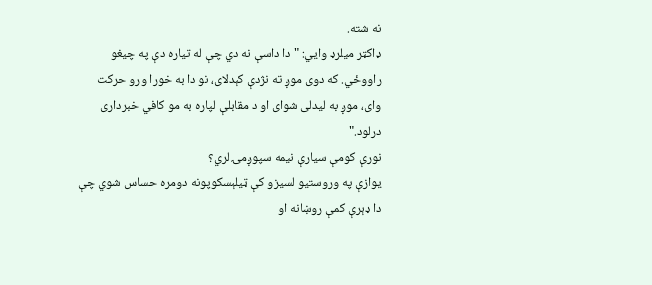نه شته.
ډاکټر میلرډ وايي: "دا داسې نه دي چې له تیاره دې په چیغو راووځي. که دوی موږ ته نژدې کېدلای، نو دا به خورا ورو حرکت وای، موږ به لیدلی شوای او د مقابلې لپاره به مو کافي خبرداری درلود."
نورې کومې سیارې نیمه سپوږمۍ لري؟
یوازې په وروستیو لسیزو کې ټيلېسکوپونه دومره حساس شوي چې دا ډېرې کمې روښانه او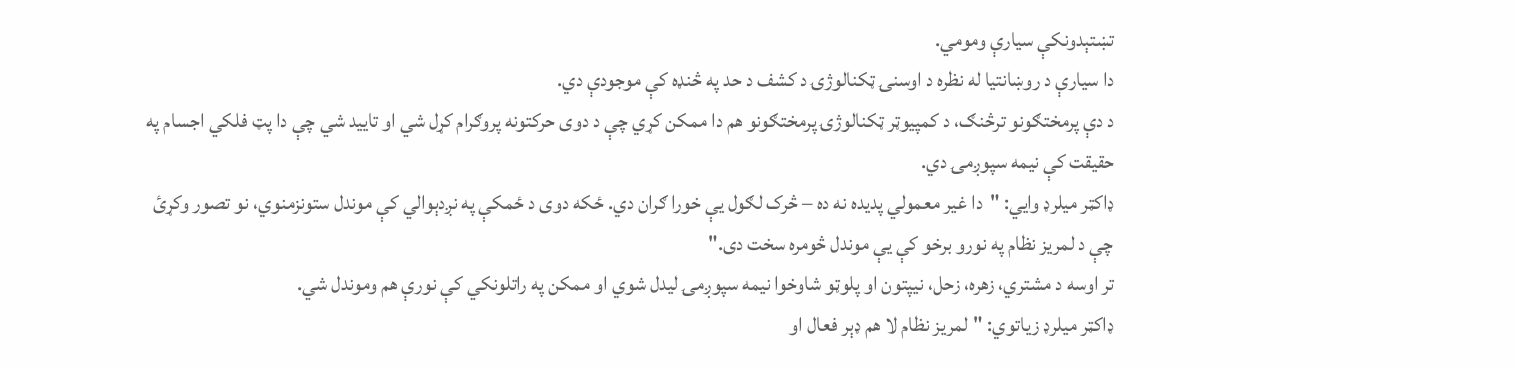تښتېدونکې سیارې ومومي.
دا سیارې د روښانتیا له نظره د اوسنۍ ټکنالوژۍ د کشف د حد په څنډه کې موجودې دي.
د دې پرمختګونو ترڅنګ، د کمپیوټر ټکنالوژۍ پرمختګونو هم دا ممکن کړي چې د دوی حرکتونه پروګرام کړل شي او تایید شي چې دا پټ فلکي اجسام په حقیقت کې نیمه سپوږمۍ دي.
ډاکټر میلرډ وایي: "دا غیر معمولي پدیده نه ده – څرک لګول یې خورا ګران دي. ځکه دوی د ځمکې په نږدېوالي کې موندل ستونزمنوي، نو تصور وکړئ چې د لمریز نظام په نورو برخو کې یې موندل څومره سخت دی."
تر اوسه د مشتري، زهره، زحل، نیپتون او پلوټو شاوخوا نیمه سپوږمۍ لیدل شوي او ممکن په راتلونکي کې نورې هم وموندل شي.
ډاکټر میلرډ زیاتوي: "لمریز نظام لا هم ډېر فعال او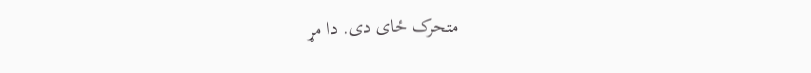متحرک ځای دی. دا مړ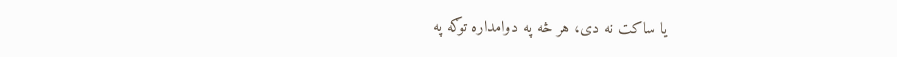یا ساکت نه دی، هر څه په دوامداره توګه په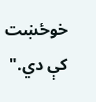خوځښت کې دي."